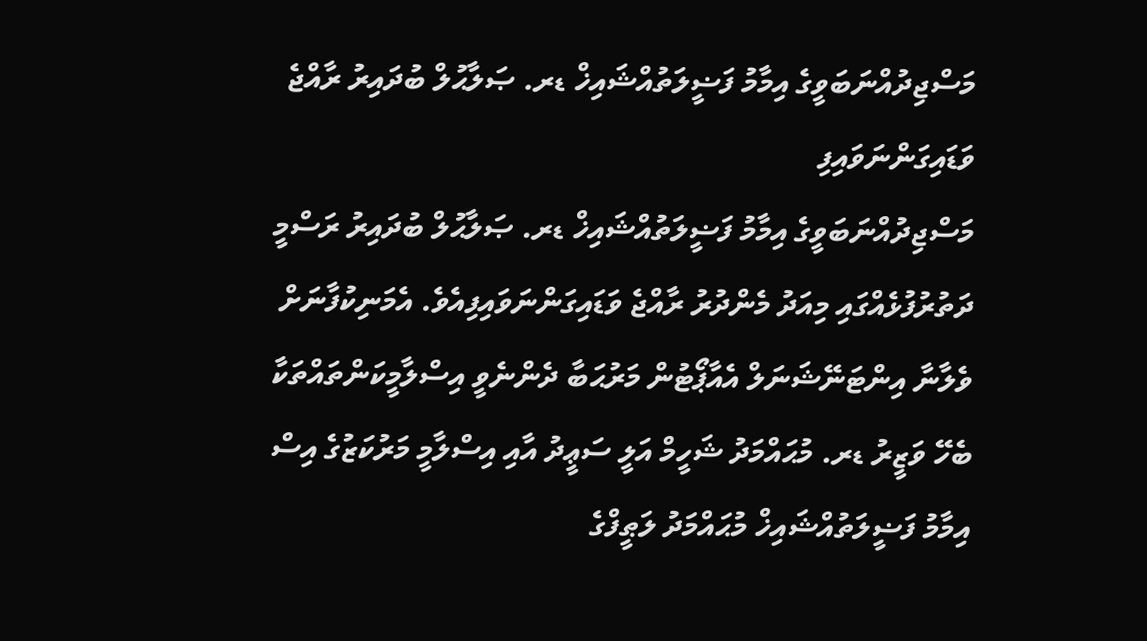މަސްޖިދުއްނަބަވީގެ އިމާމު ފަޟީލަތުއްޝައިޚް ޑރ. ޞަލާޙުލް ބުދައިރު ރާއްޖެ ވަޑައިގަންނަވައިފި
މަސްޖިދުއްނަބަވީގެ އިމާމު ފަޟީލަތުއްޝައިޚް ޑރ. ޞަލާޙުލް ބުދައިރު ރަސްމީ ދަތުރުފުޅެއްގައި މިއަދު މެންދުރު ރާއްޖެ ވަޑައިގަންނަވައިފިއެވެ. އެމަނިކުފާނަށް ވެލާނާ އިންޓަނޭޝަނަލް އެއާޕޯޓުން މަރުޙަބާ ދެންނެވީ އިސްލާމީކަންތައްތަކާ ބެހޭ ވަޒީރު ޑރ. މުޙައްމަދު ޝަހީމް އަލީ ސަޢީދު އާއި އިސްލާމީ މަރުކަޒުގެ އިސް އިމާމު ފަޟީލަތުއްޝައިޚް މުޙައްމަދު ލަޠީފްގެ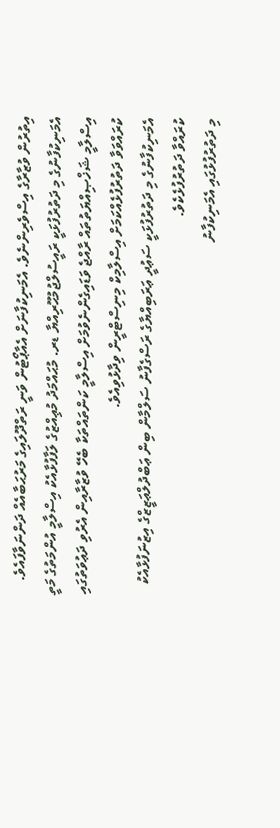އިތުރުން ވުޒާރާގެ އިސްވެރިންނެވެ. އެމަނިކުފާނަށް އެއާޕޯޓުން ވަނީ ރަތްދޫލައިގެ މަރުޙަބާއެއް ދަންނަވާފައެވެ.
އެމަނިކުފާނުގެ މި ދަތުރުފުޅަކީ ރައީސުލްޖުމުޙޫރިއްޔާ ޑރ. މުޙައްމަދު މުޢިއްޒުގެ ލަފާފުޅާއެކު އިސްލާމީ އުންމަތުގެ މަތީ އިސްލާމީ ޝަޚްޞިއްޔަތުތައް ރާއްޖެ ވަޑައިގެންނެވުމަށް އިސްލާމީ ކަންތައްތަކާ ބެހޭ ވުޒާރާއިން އެރުވި ދަޢުވަތުގައި ކުރައްވަވާ ދަތުރުފުޅެއްކަމަށް އިސްލާމިކް މިނިސްޓްރީން ވިދާޅުވިއެވެ.
އެމަނިކުފާނުގެ މި ދަތުރުފުޅަކީ ސަޢުދީ ޢަރަބިއްޔާގެ ރަސްގެފާނު ސަލްމާން ބިން ޢަބްދުލްޢަޒީޒްގެ އިޒުނަފުޅާއެކު ކުރައްވާ ދަތުރުފުޅެކެވެ.
މި ދަތުރުފުޅުގައި އެމަނިކުފާނު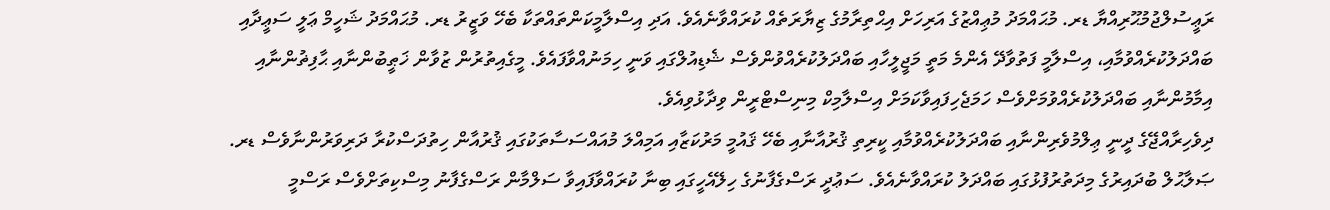ރަޢީސުލްޖުމުޙޫރިއްޔާ ޑރ. މުޙައްމަދު މުޢިއްޒުގެ އަރިހަށް އިޙްތިރާމުގެ ޒިޔާރަތެއް ކުރައްވާނެއެވެ. އަދި އިސްލާމީކަންތައްތަކާ ބެހޭ ވަޒީރު ޑރ. މުޙައްމަދު ޝަހީމް ޢަލީ ސަޢީދާއި ބައްދަލުކުރެއްވުމާއި، އިސްލާމީ ފަތުވާދޭ އެންމެ މަތީ މަޖީލީހާއި ބައްދަލުކުރެއްވުންވެސް ޝެޑިއުލްގައި ވަނީ ހިމަނުއްވާފައެވެ. މީގެއިތުރުން ޒުވާން ޚަޠީބުންނާއި ޙާފިޡުންނާއި އިމާމުންނާއި ބައްދަލުކުރެއްވުމަށްވެސް ހަމަޖެހިފައިވާކަމަށް އިސްލާމިކް މިނިސްޓްރީން ވިދާޅުވިއެވެ.
ދިވެހިރާއްޖޭގެ ދީނީ ޢިލްމުވެރިންނާއި ބައްދަލުކުރެއްވުމާއި ކީރިތި ޤުރުއާނާއި ބެހޭ ޤައުމީ މަރުކަޒާއި އަމިއްލަ މުއައްސަސާތަކުގައި ޤުރުއާން ހިތުދަސްކުރާ ދަރިވަރުންނާވެސް ޑރ. ޞަލާޙުލް ބުދައިރުގެ މިދަތުރުފުޅުގައި ބައްދަލު ކުރައްވާނެއެވެ. ސަޢުދީ ރަސްގެފާނުގެ ހިލޭއެހީގައި ބިނާ ކުރައްވާފައިވާ ސަލްމާން ރަސްގެފާނު މިސްކިތަށްވެސް ރަސްމީ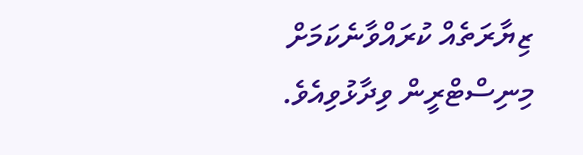ޒިޔާރަތެއް ކުރައްވާނެކަމަށް މިނިސްޓްރީން ވިދާޅުވިއެވެ.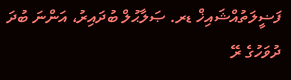ފަޟީލަތުއްޝައިޚް ޑރ. ޞަލާޙުލް ބުދައިރު، އަންނަ ބުދަ ދުވަހުގެ ރޭ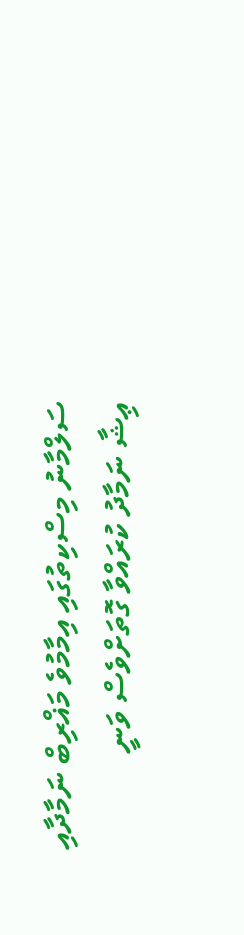ސަލްމާނު މިސްކިތުގައި އިމާމުވެ މަޣްރިބް ނަމާދާއި ޢިޝާ ނަމާދު ކުރައްވާ ގޮތަށްވެސް ވަނީ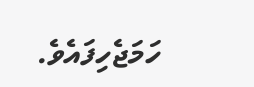ހަމަޖެހިފައެވެ.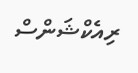ރިއެކްޝަންސް